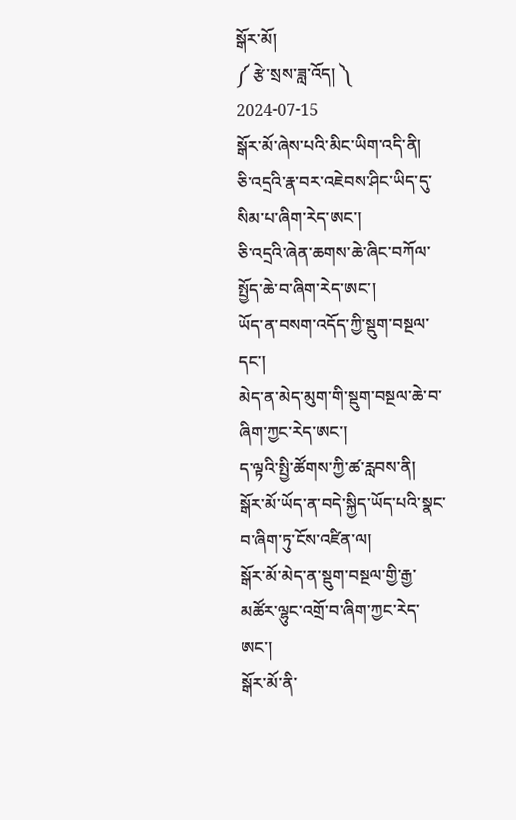སྒོར་མོ།
༼ རྩེ་སྲས་ཟླ་འོད། ༽        2024-07-15
སྒོར་མོ་ཞེས་པའི་མིང་ཡིག་འདི་ནི།
ཅི་འདྲའི་རྣ་བར་འཇེབས་ཤིང་ཡིད་དུ་སིམ་པ་ཞིག་རེད་ཨང་།
ཅི་འདྲའི་ཞེན་ཆགས་ཆེ་ཞིང་བཀོལ་སྤྱོད་ཆེ་བ་ཞིག་རེད་ཨང་།
ཡོད་ན་བསག་འདོད་ཀྱི་སྡུག་བསྔལ་དང་།
མེད་ན་མེད་མུག་གི་སྡུག་བསྔལ་ཆེ་བ་ཞིག་ཀྱང་རེད་ཨང་།
ད་ལྟའི་སྤྱི་ཚོགས་ཀྱི་ཚ་རླབས་ནི།
སྒོར་མོ་ཡོད་ན་བདེ་སྐྱིད་ཡོད་པའི་སྣང་བ་ཞིག་ཏུ་ངོས་འཛིན་ལ།
སྒོར་མོ་མེད་ན་སྡུག་བསྔལ་གྱི་རྒྱ་མཚོར་ལྷུང་འགྲོ་བ་ཞིག་ཀྱང་རེད་ཨང་།
སྒོར་མོ་ནི་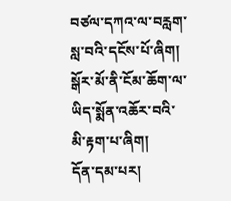བཙལ་དཀའ་ལ་བརླག་སླ་བའི་དངོས་པོ་ཞིག།
སྒོར་མོ་ནི་ངོམ་ཆོག་ལ་ཡིད་སྨོན་འཆོར་བའི་མི་རྟག་པ་ཞིག།
དོན་དམ་པར།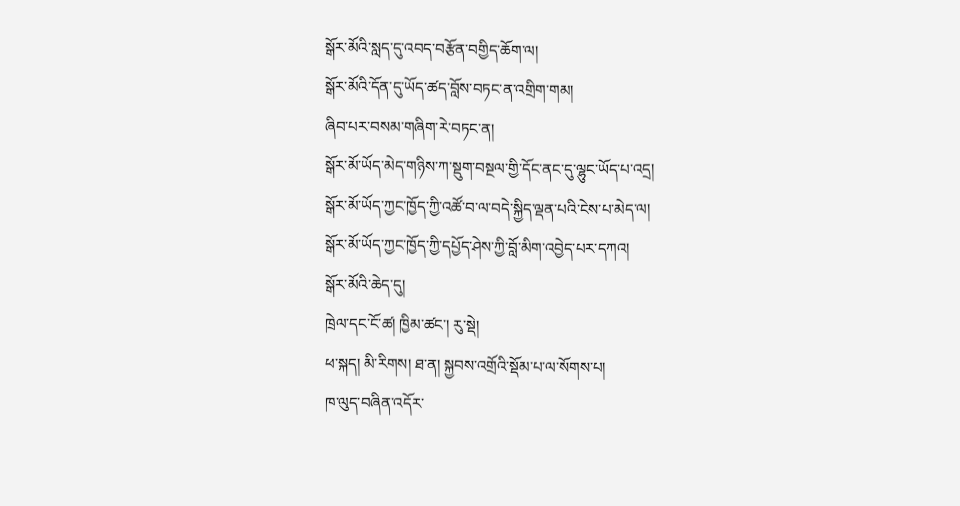སྒོར་མོའི་སླད་དུ་འབད་བརྩོན་བགྱིད་ཆོག་ལ།
སྒོར་མོའི་དོན་དུ་ཡོད་ཚད་བློས་བཏང་ན་འགྲིག་གམ།
ཞིབ་པར་བསམ་གཞིག་རེ་བཏང་ན།
སྒོར་མོ་ཡོད་མེད་གཉིས་ཀ་སྡུག་བསྔལ་གྱི་དོང་ནང་དུ་ལྷུང་ཡོད་པ་འདྲ།
སྒོར་མོ་ཡོད་ཀྱང་ཁྱོད་ཀྱི་འཚོ་བ་ལ་བདེ་སྐྱིད་ལྡན་པའི་ངེས་པ་མེད་ལ།
སྒོར་མོ་ཡོད་ཀྱང་ཁྱོད་ཀྱི་དཔྱོད་ཤེས་ཀྱི་བློ་མིག་འབྱེད་པར་དཀའ།
སྒོར་མོའི་ཆེད་དུ།
ཁྲེལ་དང་ངོ་ཚ། ཁྱིམ་ཚང་། རུ་སྡེ།
ཕ་སྐད། མི་རིགས། ཐ་ན། སྐྱབས་འགྲོའི་སྡོམ་པ་ལ་སོགས་པ།
ཁ་ལུད་བཞིན་འདོར་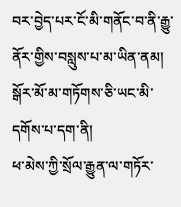བར་བྱེད་པར་ངོ་མི་གནོང་བ་ནི་རྒྱུ་ནོར་གྱིས་བསླུས་པ་མ་ཡིན་ནམ།
སྒོར་མོ་མ་གཏོགས་ཅི་ཡང་མི་དགོས་པ་དག་ནི།
ཕ་མེས་ཀྱི་སྲོལ་རྒྱུན་ལ་གཏོར་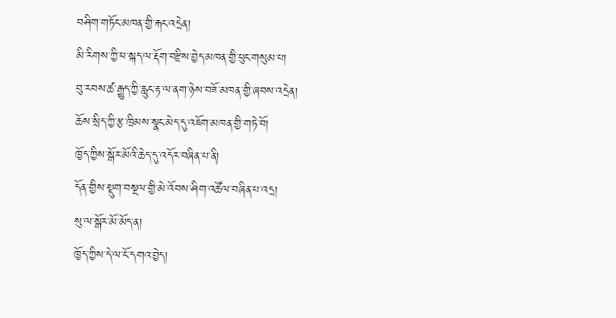བཤིག་གཏོང་མཁན་གྱི་རྐང་འདྲེན།
མི་རིགས་ཀྱི་ཕ་སྐད་ལ་རྡོག་བརྫིས་བྱེད་མཁན་གྱི་ཕུང་གསུམ་པ།
བུ་རབས་ཚ་རྒྱུད་ཀྱི་རླུང་རྟ་ལ་ནག་ཉེས་བཟོ་མཁན་གྱི་ཞབས་འདྲེན།
ཆོས་སྲིད་ཀྱི་རྩ་ཁྲིམས་སྣང་མེད་དུ་འཇོག་མཁན་གྱི་གཏེ་བོ།
ཁྱོད་ཀྱིས་སྒོར་མོའི་ཆེད་དུ་འདོར་བཞིན་པ་ནི།
དོན་གྱིས་སྡུག་བསྔལ་གྱི་མེ་འོབས་ཤིག་འཚོལ་བཞིན་པ་འདྲ།
སུ་ལ་སྒོར་མོ་མོད་ན།
ཁྱོད་ཀྱིས་དེ་ལ་ངོ་དགའ་བྱེད།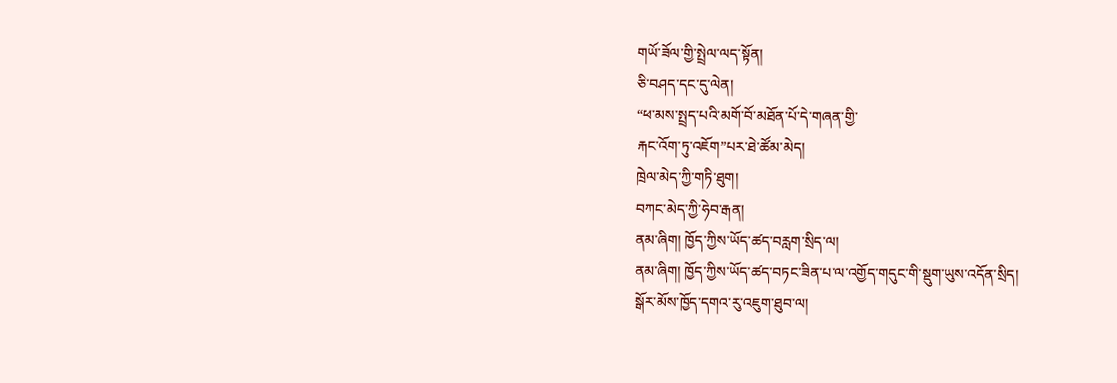གཡོ་ཟོལ་གྱི་སྤྲེལ་ལད་སྟོན།
ཅི་བཤད་དང་དུ་ལེན།
“ཕ་མས་སྤྲད་པའི་མགོ་བོ་མཐོན་པོ་དེ་གཞན་གྱི་
རྐང་འོག་ཏུ་འཇོག”པར་ཐེ་ཚོམ་མེད།
ཁྲེལ་མེད་ཀྱི་གཏི་ཐུག།
བཀང་མེད་ཀྱི་ཧེབ་རྒན།
ནམ་ཞིག། ཁྱོད་ཀྱིས་ཡོད་ཚད་བརླག་སྲིད་ལ།
ནམ་ཞིག། ཁྱོད་ཀྱིས་ཡོད་ཚད་བཏང་ཟིན་པ་ལ་འགྱོད་གདུང་གི་སྡུག་ཡུས་འདོན་སྲིད།
སྒོར་མོས་ཁྱོད་དགའ་རུ་འཇུག་ཐུབ་ལ།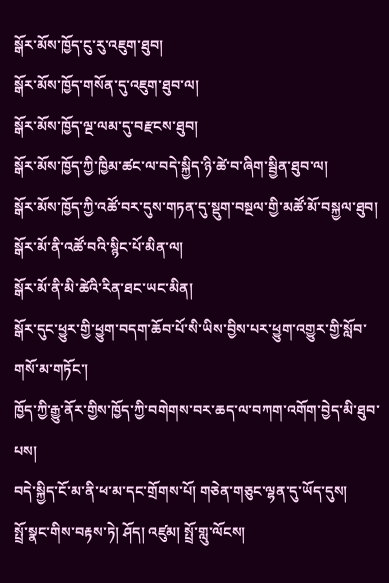སྒོར་མོས་ཁྱོད་ངུ་རུ་འཇུག་ཐུབ།
སྒོར་མོས་ཁྱོད་གསོན་དུ་འཇུག་ཐུབ་ལ།
སྒོར་མོས་ཁྱོད་ལྔ་ལམ་དུ་བརྫངས་ཐུབ།
སྒོར་མོས་ཁྱོད་ཀྱི་ཁྱིམ་ཚང་ལ་བདེ་སྐྱིད་ཉི་ཚེ་བ་ཞིག་སྦྱིན་ཐུབ་ལ།
སྒོར་མོས་ཁྱོད་ཀྱི་འཚོ་བར་དུས་གཏན་དུ་སྡུག་བསྔལ་གྱི་མཚོ་མོ་བསྐྱལ་ཐུབ།
སྒོར་མོ་ནི་འཚོ་བའི་སྙིང་པོ་མིན་ལ།
སྒོར་མོ་ནི་མི་ཚེའི་རིན་ཐང་ཡང་མིན།
སྒོར་དུང་ཕྱུར་གྱི་ཕྱུག་བདག་ཆོབ་པོ་སི་ཡིས་བྱིས་པར་ཕྱུག་འགྱུར་གྱི་སློབ་གསོ་མ་གཏོང་།
ཁྱོད་ཀྱི་རྒྱུ་ནོར་གྱིས་ཁྱོད་ཀྱི་བགེགས་བར་ཆད་ལ་བཀག་འགོག་བྱེད་མི་ཐུབ་པས།
བདེ་སྐྱིད་ངོ་མ་ནི་ཕ་མ་དང་གྲོགས་པོ། གཅེན་གཅུང་ལྷན་དུ་ཡོད་དུས།
སྤྲོ་སྣང་གིས་བརྟས་ཏེ། ཤོད། འཛུམ། སྤྲོ་གླུ་ལོངས།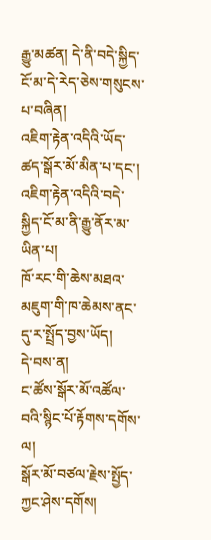རྒྱུ་མཚན། དེ་ནི་བདེ་སྐྱིད་ངོ་མ་དེ་རེད་ཅེས་གསུངས་པ་བཞིན།
འཇིག་རྟེན་འདིའི་ཡོད་ཚད་སྒོར་མོ་མིན་པ་དང་།
འཇིག་རྟེན་འདིའི་བདེ་སྐྱིད་ངོ་མ་ནི་རྒྱུ་ནོར་མ་ཡིན་པ།
ཁོ་རང་གི་ཆེས་མཐའ་མཇུག་གི་ཁ་ཆེམས་ནང་དུ་ར་སྤྲོད་བྱས་ཡོད།
དེ་བས་ན།
ང་ཚོས་སྒོར་མོ་འཚོལ་བའི་སྙིང་པོ་རྟོགས་དགོས་ལ།
སྒོར་མོ་བཙལ་རྗེས་སྤྱོད་ཀྱང་ཤེས་དགོས།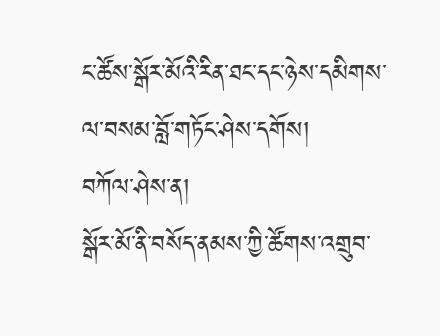ང་ཚོས་སྒོར་མོའི་རིན་ཐང་དང་ཉེས་དམིགས་ལ་བསམ་བློ་གཏོང་ཤེས་དགོས།
བཀོལ་ཤེས་ན།
སྒོར་མོ་ནི་བསོད་ནམས་ཀྱི་ཚོགས་འགྲུབ་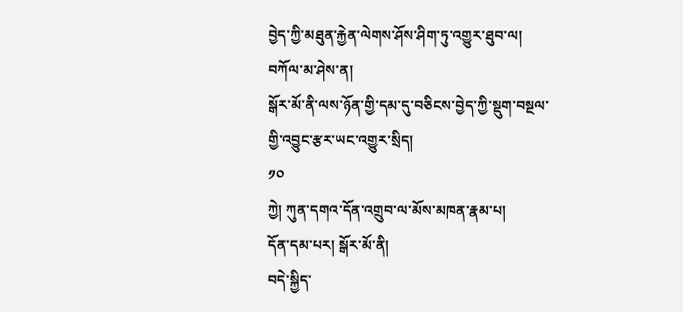བྱེད་ཀྱི་མཐུན་རྐྱེན་ལེགས་ཤོས་ཤིག་ཏུ་འགྱུར་ཐུབ་ལ།
བཀོལ་མ་ཤེས་ན།
སྒོར་མོ་ནི་ལས་ཉོན་གྱི་དམ་དུ་བཅིངས་བྱེད་ཀྱི་སྡུག་བསྔལ་གྱི་འབྱུང་རྩར་ཡང་འགྱུར་སྲིད།
༡༠
ཀྱེ། ཀུན་དགའ་དོན་འགྲུབ་ལ་མོས་མཁན་རྣམ་པ།
དོན་དམ་པར། སྒོར་མོ་ནི།
བདེ་སྐྱིད་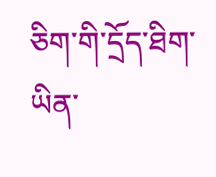ཅིག་གི་དྲོད་ཐིག་ཡིན་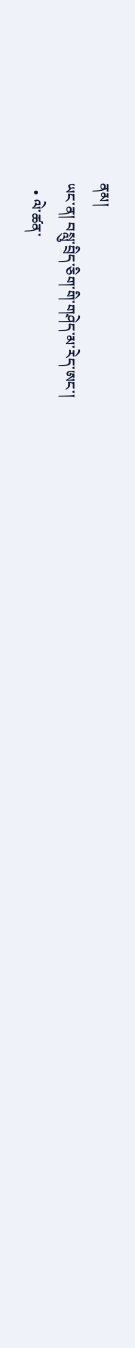ནམ།
ཡང་ན། བསླུ་བྲིད་ཅིག་གི་གཤེད་མ་རེད་ཨང་།
  • ལེ་ཚན་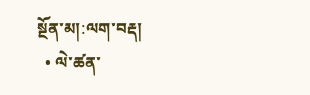སྔོན་མ།:ལག་བརྡ།
  • ལེ་ཚན་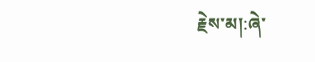རྗེས་མ།:ཞེ་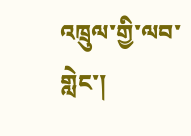འཁྲུལ་གྱི་ལབ་གླེང་།